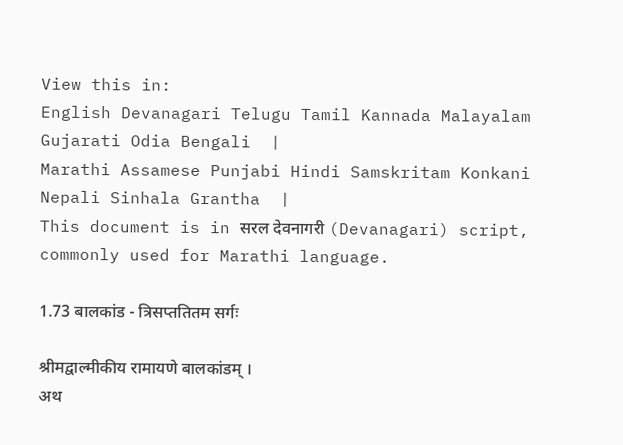View this in:
English Devanagari Telugu Tamil Kannada Malayalam Gujarati Odia Bengali  |
Marathi Assamese Punjabi Hindi Samskritam Konkani Nepali Sinhala Grantha  |
This document is in सरल देवनागरी (Devanagari) script, commonly used for Marathi language.

1.73 बालकांड - त्रिसप्ततितम सर्गः

श्रीमद्वाल्मीकीय रामायणे बालकांडम् ।
अथ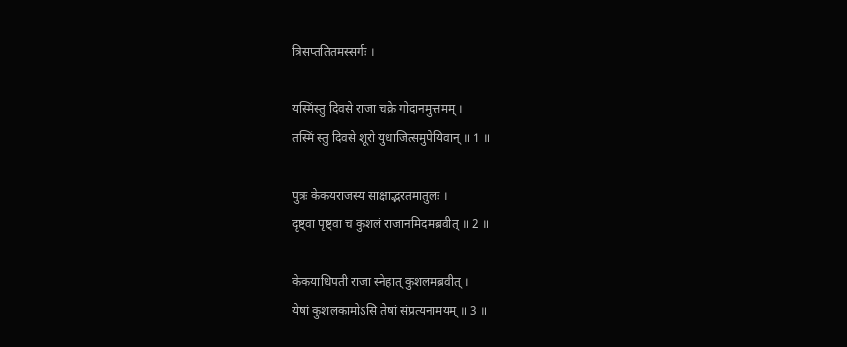त्रिसप्ततितमस्सर्गः ।

यस्मिंस्तु दिवसे राजा चक्रे गोदानमुत्तमम् ।
तस्मिं स्तु दिवसे शूरो युधाजित्समुपेयिवान् ॥ 1 ॥

पुत्रः केकयराजस्य साक्षाद्भरतमातुलः ।
दृष्ट्वा पृष्ट्वा च कुशलं राजानमिदमब्रवीत् ॥ 2 ॥

केकयाधिपती राजा स्नेहात् कुशलमब्रवीत् ।
येषां कुशलकामोऽसि तेषां संप्रत्यनामयम् ॥ 3 ॥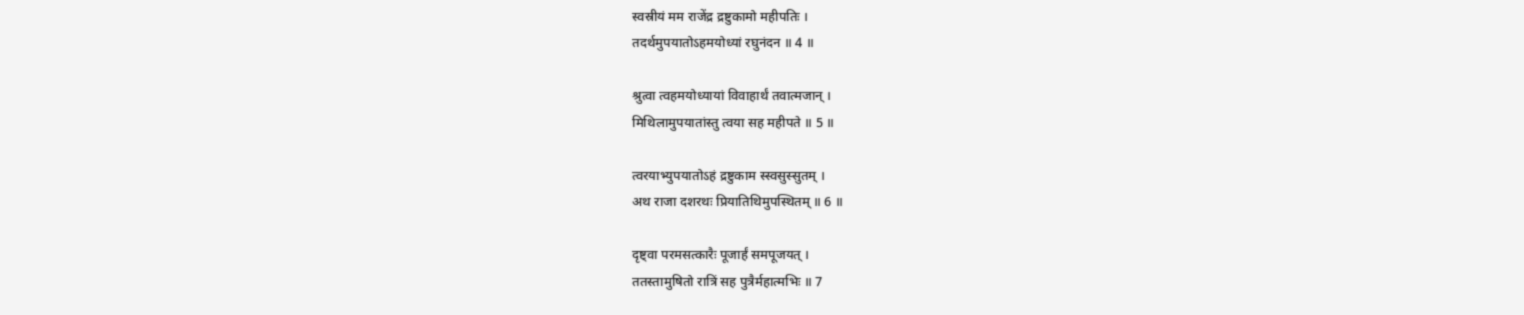स्वस्रीयं मम राजेंद्र द्रष्टुकामो महीपतिः ।
तदर्थमुपयातोऽहमयोध्यां रघुनंदन ॥ 4 ॥

श्रुत्वा त्वहमयोध्यायां विवाहार्थं तवात्मजान् ।
मिथिलामुपयातांस्तु त्वया सह महीपते ॥ 5 ॥

त्वरयाभ्युपयातोऽहं द्रष्टुकाम स्स्वसुस्सुतम् ।
अथ राजा दशरथः प्रियातिथिमुपस्थितम् ॥ 6 ॥

दृष्ट्वा परमसत्कारैः पूजार्हं समपूजयत् ।
ततस्तामुषितो रात्रिं सह पुत्रैर्महात्मभिः ॥ 7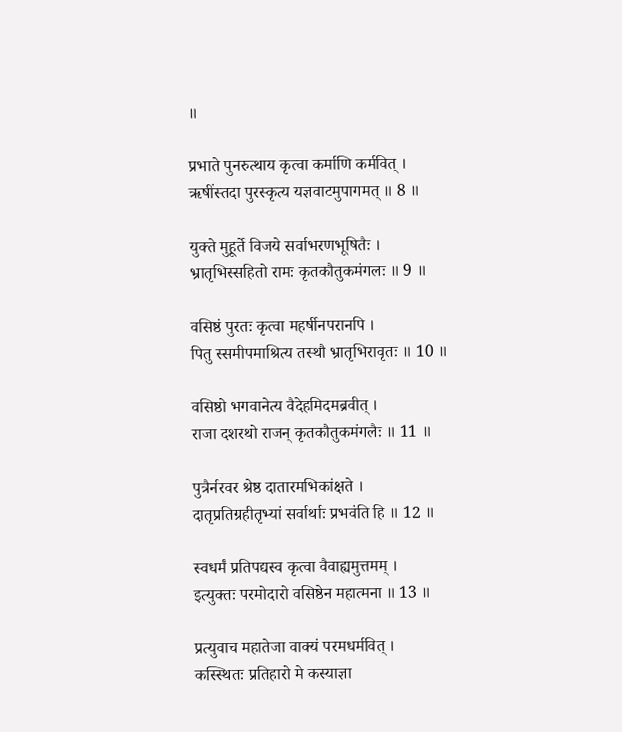॥

प्रभाते पुनरुत्थाय कृत्वा कर्माणि कर्मवित् ।
ऋषींस्तदा पुरस्कृत्य यज्ञवाटमुपागमत् ॥ 8 ॥

युक्ते मुहूर्ते विजये सर्वाभरणभूषितैः ।
भ्रातृभिस्सहितो रामः कृतकौतुकमंगलः ॥ 9 ॥

वसिष्ठं पुरतः कृत्वा महर्षीनपरानपि ।
पितु स्समीपमाश्रित्य तस्थौ भ्रातृभिरावृतः ॥ 10 ॥

वसिष्ठो भगवानेत्य वैदेहमिदमब्रवीत् ।
राजा दशरथो राजन् कृतकौतुकमंगलैः ॥ 11 ॥

पुत्रैर्नरवर श्रेष्ठ दातारमभिकांक्षते ।
दातृप्रतिग्रहीतृभ्यां सर्वार्थाः प्रभवंति हि ॥ 12 ॥

स्वधर्मं प्रतिपद्यस्व कृत्वा वैवाह्यमुत्तमम् ।
इत्युक्तः परमोदारो वसिष्ठेन महात्मना ॥ 13 ॥

प्रत्युवाच महातेजा वाक्यं परमधर्मवित् ।
कस्स्थितः प्रतिहारो मे कस्याज्ञा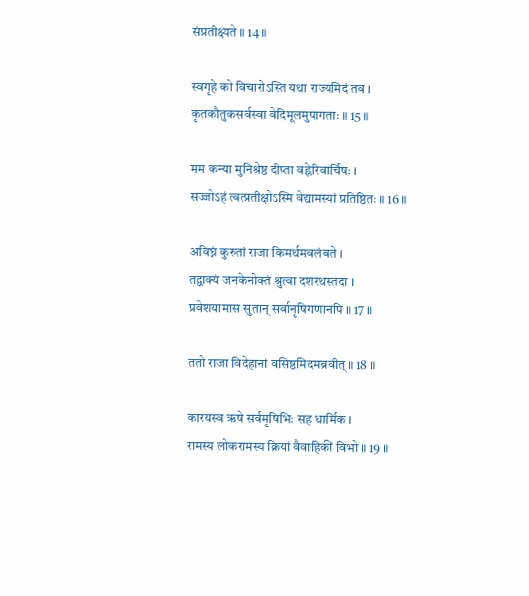संप्रतीक्ष्यते ॥ 14 ॥

स्वगृहे को विचारोऽस्ति यथा राज्यमिदं तव ।
कृतकौतुकसर्वस्वा वेदिमूलमुपागताः ॥ 15 ॥

मम कन्या मुनिश्रेष्ठ दीप्ता वह्नेरिवार्चिषः ।
सज्जोऽहं त्वत्प्रतीक्षोऽस्मि वेद्यामस्यां प्रतिष्ठितः ॥ 16 ॥

अविघ्नं कुरुतां राजा किमर्थमवलंबते ।
तद्वाक्यं जनकेनोक्तं श्रुत्वा दशरथस्तदा ।
प्रवेशयामास सुतान् सर्वानृषिगणानपि ॥ 17 ॥

ततो राजा विदेहानां वसिष्ठमिदमब्रवीत् ॥ 18 ॥

कारयस्व ऋषे सर्वमृषिभिः सह धार्मिक ।
रामस्य लोकरामस्य क्रियां वैवाहिकीं विभो ॥ 19 ॥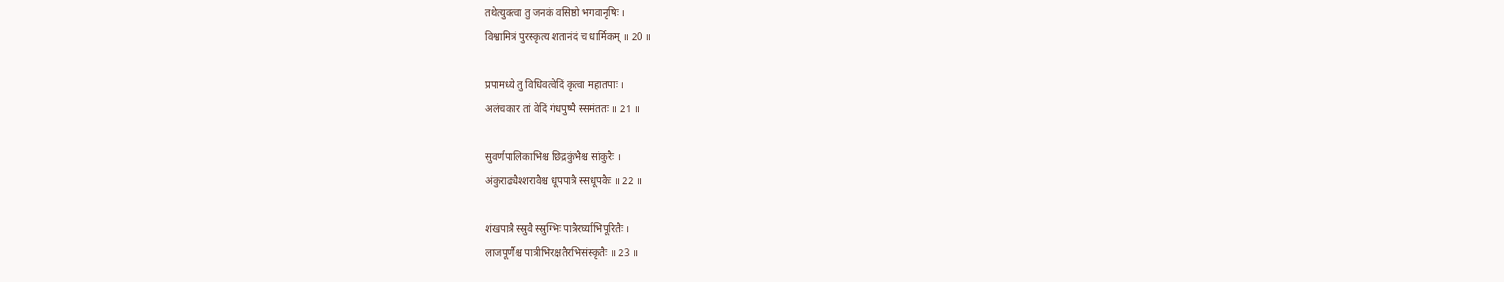तथेत्युक्त्वा तु जनकं वसिष्ठो भगवानृषिः ।
विश्वामित्रं पुरस्कृत्य शतानंदं च धार्मिकम् ॥ 20 ॥

प्रपामध्ये तु विधिवत्वेदिं कृत्वा महातपाः ।
अलंचकार तां वेदिं गंधपुष्पै स्समंततः ॥ 21 ॥

सुवर्णपालिकाभिश्च छिद्रकुंभैश्च सांकुरैः ।
अंकुराढ्यैश्शरावैश्च धूपपात्रै स्सधूपकैः ॥ 22 ॥

शंखपात्रै स्स्रुवै स्स्रुग्भिः पात्रैरर्घ्याभिपूरितैः ।
लाजपूर्णैश्च पात्रीभिरक्षतैरभिसंस्कृतैः ॥ 23 ॥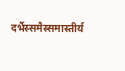दर्भैस्समैस्समास्तीर्य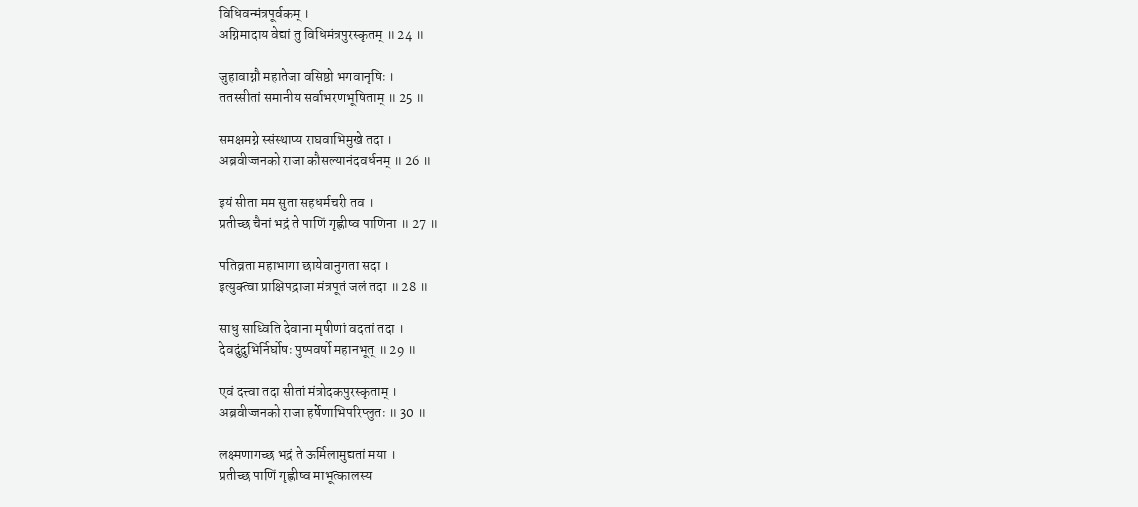विधिवन्मंत्रपूर्वकम् ।
अग्निमादाय वेद्यां तु विधिमंत्रपुरस्कृतम् ॥ 24 ॥

जुहावाग्नौ महातेजा वसिष्ठो भगवानृषिः ।
ततस्सीतां समानीय सर्वाभरणभूषिताम् ॥ 25 ॥

समक्षमग्ने स्संस्थाप्य राघवाभिमुखे तदा ।
अब्रवीज्जनको राजा कौसल्यानंदवर्धनम् ॥ 26 ॥

इयं सीता मम सुता सहधर्मचरी तव ।
प्रतीच्छ चैनां भद्रं ते पाणिं गृह्णीष्व पाणिना ॥ 27 ॥

पतिव्रता महाभागा छायेवानुगता सदा ।
इत्युक्त्वा प्राक्षिपद्राजा मंत्रपूतं जलं तदा ॥ 28 ॥

साधु साध्विति देवाना मृषीणां वदतां तदा ।
देवदुंदुभिर्निर्घोषः पुष्पवर्षो महानभूत् ॥ 29 ॥

एवं दत्त्वा तदा सीतां मंत्रोदकपुरस्कृताम् ।
अब्रवीज्जनको राजा हर्षेणाभिपरिप्लुतः ॥ 30 ॥

लक्ष्मणागच्छ भद्रं ते ऊर्मिलामुद्यतां मया ।
प्रतीच्छ पाणिं गृह्णीष्व माभूत्कालस्य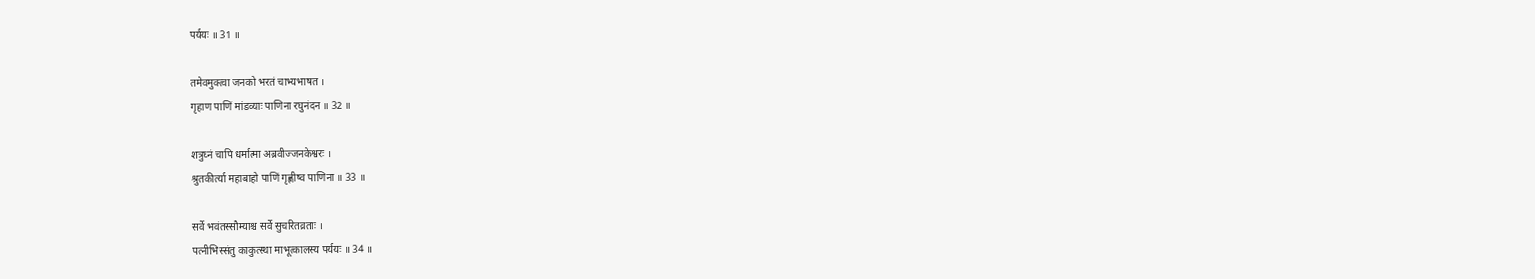पर्ययः ॥ 31 ॥

तमेवमुक्त्वा जनको भरतं चाभ्यभाषत ।
गृहाण पाणिं मांडव्याः पाणिना रघुनंदन ॥ 32 ॥

शत्रुघ्नं चापि धर्मात्मा अब्रवीज्जनकेश्वरः ।
श्रुतकीर्त्या महाबाहो पाणिं गृह्णीष्व पाणिना ॥ 33 ॥

सर्वे भवंतस्सौम्याश्च सर्वे सुचरितव्रताः ।
पत्नीभिस्संतु काकुत्स्था माभूत्कालस्य पर्ययः ॥ 34 ॥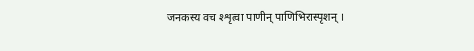जनकस्य वच श्शृत्वा पाणीन् पाणिभिरास्पृशन् ।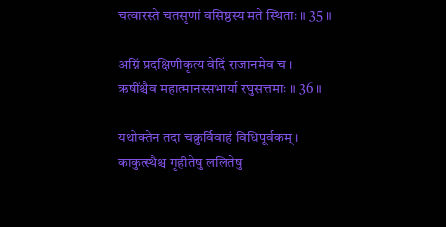चत्वारस्ते चतसृणां वसिष्ठस्य मते स्थिताः ॥ 35 ॥

अग्निं प्रदक्षिणीकृत्य वेदिं राजानमेव च ।
ऋषींश्चैव महात्मानस्सभार्या रघुसत्तमाः ॥ 36 ॥

यथोक्तेन तदा चक्रुर्विवाहं विधिपूर्वकम् ।
काकुत्स्थैश्च गृहीतेषु ललितेषु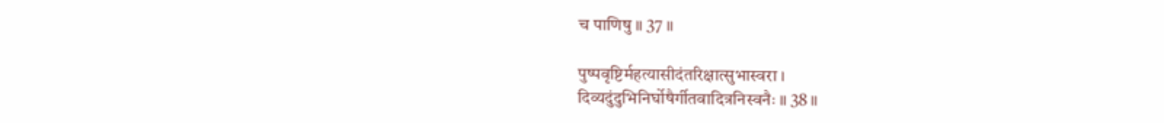च पाणिषु ॥ 37 ॥

पुष्पवृष्टिर्महत्यासीदंतरिक्षात्सुभास्वरा ।
दिव्यदुंदुभिनिर्घोषैर्गीतवादित्रनिस्वनैः ॥ 38 ॥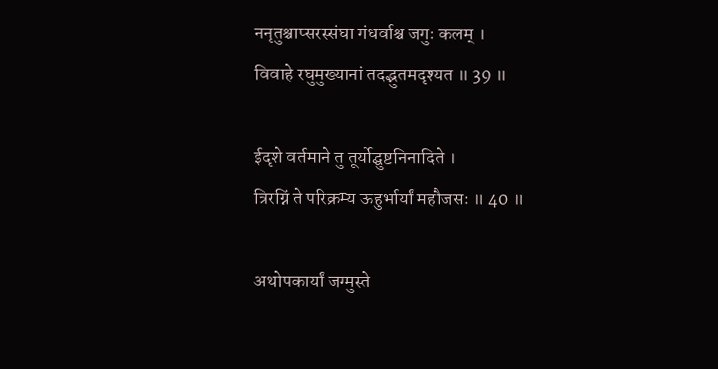ननृतुश्चाप्सरस्संघा गंधर्वाश्च जगुः कलम् ।
विवाहे रघुमुख्यानां तदद्भुतमदृश्यत ॥ 39 ॥

ईदृशे वर्तमाने तु तूर्योद्घुष्टनिनादिते ।
त्रिरग्निं ते परिक्रम्य ऊहुर्भार्यां महौजसः ॥ 40 ॥

अथोपकार्यां जग्मुस्ते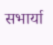सभार्या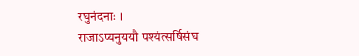रघुनंदनाः ।
राजाऽप्यनुययौ पश्यंत्सर्षिसंघ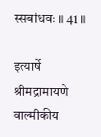स्सबांधवः ॥ 41 ॥

इत्यार्षे श्रीमद्रामायणे वाल्मीकीय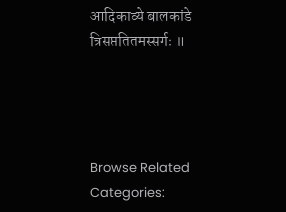आदिकाव्ये बालकांडे त्रिसप्ततितमस्सर्गः ॥




Browse Related Categories: